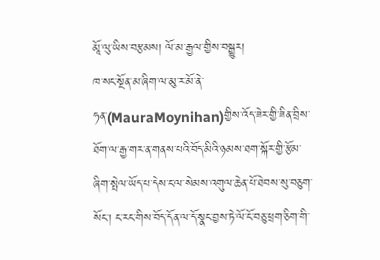མཱོ་ལུ་ཡིས་བརྩམས། ལོ་མ་རྒྱལ་གྱིས་བསྒྱུར།
ཁ་སང་སྔོན་མ་ཞིག་ལ་མུ་ར་མོ་ནེ་ཧན་(MauraMoynihan)གྱིས་འོད་ཟེར་གྱི་ཟིན་བྲིས་ཐོག་ལ་རྒྱ་གར་ན་གནས་པའི་བོད་མིའི་ཉམས་ཐག་སྐོར་གྱི་རྩོམ་ཞིག་སྤེལ་ཡོད་པ་དེས་ང་ལ་སེམས་འགུལ་ཆེན་པོ་ཐེབས་སུ་བཅུག་སོང་། ང་རང་གིས་བོད་དོན་ལ་དོ་སྣང་བྱས་ཏེ་ལོ་ངོ་བཅུ་ཕྲག་ཅིག་གི་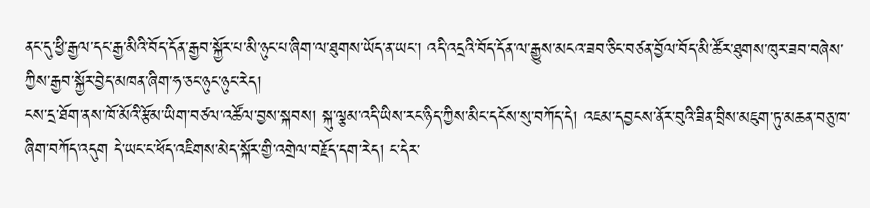ནང་དུ་ཕྱི་རྒྱལ་དང་རྒྱ་མིའི་བོད་དོན་རྒྱབ་སྐྱོར་པ་མི་ཉུང་པ་ཞིག་ལ་ཐུགས་ཡོད་ན་ཡང་། འདི་འདྲའི་བོད་དོན་ལ་རྒྱུས་མངའ་ཟབ་ཅིང་བཙན་བྱོལ་བོད་མི་ཚོར་ཐུགས་ཁུར་ཟབ་བཞེས་ཀྱིས་རྒྱབ་སྐྱོར་བྱེད་མཁན་ཞིག་ཧ་ཅང་ཉུང་ཉུང་རེད།
ངས་དྲ་ཐོག་ནས་ཁོ་མོའི་རྩོམ་ཡིག་བཙལ་འཚོལ་བྱས་སྐབས། སྐུ་ལྕམ་འདི་ཡིས་རང་ཉིད་ཀྱིས་མིང་དངོས་སུ་བཀོད་དེ། འཇམ་དབྱངས་ནོར་བུའི་ཟིན་བྲིས་མཇུག་ཏུ་མཆན་བཅུ་ཁ་ཞིག་བཀོད་འདུག དེ་ཡང་ང་ཕོད་འཇིགས་མེད་སྐོར་གྱི་འགྲེལ་བརྗོད་དག་རེད། ང་དེར་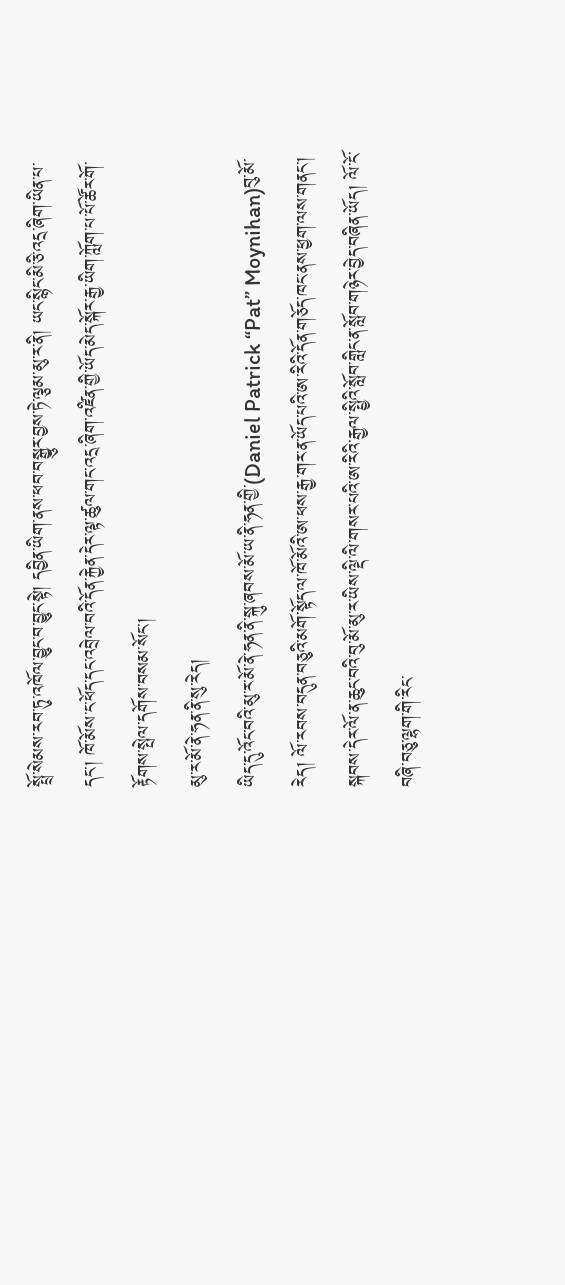སྤྲོ་སེམས་རབ་ཏུ་འཁོལ་བྱུང་བ་བྱུང་སྟེ། དབྱིན་ཡིག་ནས་ཕབ་བསྒྱུར་བྱས་ཏེ་ལྕམ་མུ་ར་ནི། ཡང་སྙིང་མི་ཅི་འདྲ་ཞིག་ཡིན་པ་དང་། ཁོ་མོས་ང་ཕོད་དང་འབྲེལ་བའི་དོན་རྐྱེན་དེར་ལྟ་ཚུལ་གང་འདྲ་ཞིག་འཛིན་གྱི་ཡོད་མེད་སྐོར་རྒྱ་ཡིག་ཀློག་པ་པོ་ཚོར་གོ་རྟོགས་སྤེལ་དགོས་བསམ་སོང་།
མུ་ར་མོ་ནེ་ཧན་ནི་སུ་རེད།
ཡིད་དུ་འོང་བའི་མུ་ར་མོ་ནེ་ཧན་ནི་སྐུ་ཞབས་མོ་ཡ་ནི་ཧན་གྱི་(Daniel Patrick “Pat” Moynihan)བུ་མོ་རེད། ལོ་རབས་བདུན་བཅུའི་མགོ་སྟོད་ལ་ཁོ་མོའི་ཨ་ཕས་རྒྱ་གར་ན་ཡོད་པའི་ཨ་རིའི་དོན་གཅོད་ཁང་ནས་ཕྱག་ལས་གནང་། སྐབས་དེར་ལོ་ན་ཆུང་བའི་བུ་མོ་མུ་ར་ཡིས་ལྡི་ལི་གསར་པའི་ཨ་རིའི་རྒྱལ་སྤྱིའི་སློབ་གླིང་ན་སློབ་གཉེར་བྱེད་བཞིན་ཡོད། ལོ་ངོ་བཞི་བཅུ་ལྷག་གི་རིང་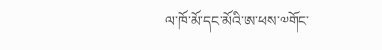ལ་ཁོ་མོ་དང་མོའི་ཨ་ཕས་༧གོང་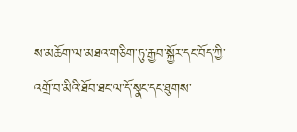ས་མཆོག་ལ་མཐའ་གཅིག་ཏུ་རྒྱབ་སྐྱོར་དང་བོད་ཀྱི་འགྲོ་བ་མིའི་ཐོབ་ཐང་ལ་དོ་སྣང་དང་ཐུགས་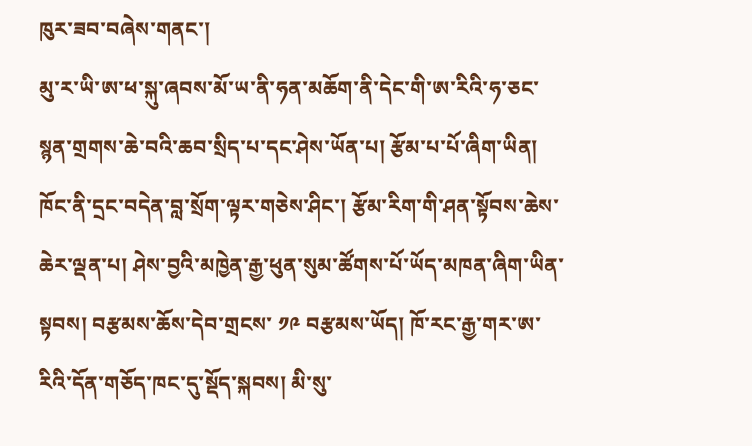ཁུར་ཟབ་བཞེས་གནང་།
མུ་ར་ཡི་ཨ་ཕ་སྐུ་ཞབས་མོ་ཡ་ནི་ཧན་མཆོག་ནི་དེང་གི་ཨ་རིའི་ཧ་ཅང་སྙན་གྲགས་ཆེ་བའི་ཆབ་སྲིད་པ་དང་ཤེས་ཡོན་པ། རྩོམ་པ་པོ་ཞིག་ཡིན། ཁོང་ནི་དྲང་བདེན་བླ་སྲོག་ལྟར་གཅེས་ཤིང་། རྩོམ་རིག་གི་ཤན་སྟོབས་ཆེས་ཆེར་ལྡན་པ། ཤེས་བྱའི་མཁྱེན་རྒྱ་ཕུན་སུམ་ཚོགས་པོ་ཡོད་མཁན་ཞིག་ཡིན་སྟབས། བརྩམས་ཆོས་དེབ་གྲངས་ ༡༩ བརྩམས་ཡོད། ཁོ་རང་རྒྱ་གར་ཨ་རིའི་དོན་གཅོད་ཁང་དུ་སྡོད་སྐབས། མི་སུ་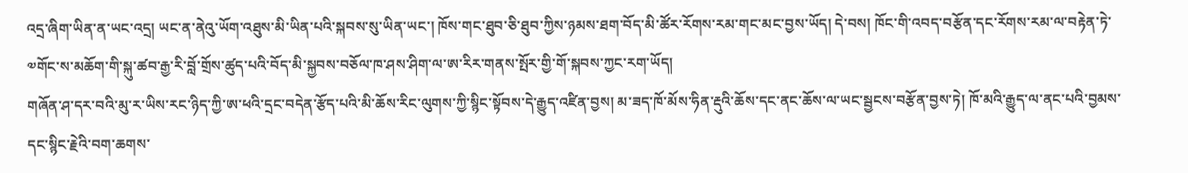འདྲ་ཞིག་ཡིན་ན་ཡང་འདྲ། ཡང་ན་ནེའུ་ཡོག་འཐུས་མི་ཡིན་པའི་སྐབས་སུ་ཡིན་ཡང་། ཁོས་གང་ཐུབ་ཅི་ཐུབ་ཀྱིས་ཉམས་ཐག་བོད་མི་ཚོར་རོགས་རམ་གང་མང་བྱས་ཡོད། དེ་བས། ཁོང་གི་འབད་བརྩོན་དང་རོགས་རམ་ལ་བརྟེན་ཏེ་༧གོང་ས་མཆོག་གི་སྐུ་ཚབ་རྒྱ་རི་བློ་གྲོས་ཚུད་པའི་བོད་མི་སྐྱབས་བཅོལ་ཁ་ཤས་ཤིག་ལ་ཨ་རིར་གནས་སྤོར་གྱི་གོ་སྐབས་ཀྱང་རག་ཡོད།
གཞོན་ཤ་དར་བའི་མུ་ར་ཡིས་རང་ཉིད་ཀྱི་ཨ་ཕའི་དྲང་བདེན་རྩོད་པའི་མི་ཆོས་རིང་ལུགས་ཀྱི་སྙིང་སྟོབས་དེ་རྒྱུད་འཛིན་བྱས། མ་ཟད་ཁོ་མོས་ཧིན་རྡུའི་ཆོས་དང་ནང་ཆོས་ལ་ཡང་སྦྱངས་བརྩོན་བྱས་ཏེ། ཁོ་མའི་རྒྱུད་ལ་ནང་པའི་བྱམས་དང་སྙིང་རྗེའི་བག་ཆགས་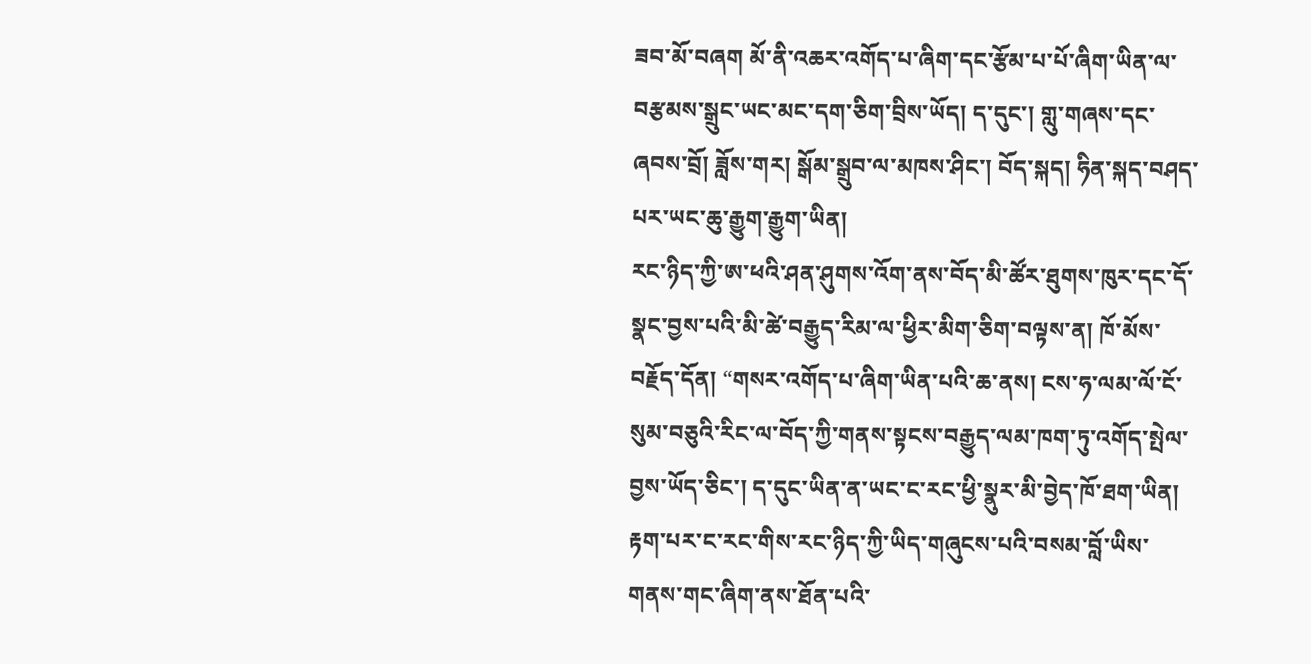ཟབ་མོ་བཞག མོ་ནི་འཆར་འགོད་པ་ཞིག་དང་རྩོམ་པ་པོ་ཞིག་ཡིན་ལ་བརྩམས་སྒྲུང་ཡང་མང་དག་ཅིག་བྲིས་ཡོད། ད་དུང་། གླུ་གཞས་དང་ཞབས་བྲོ། ཟློས་གར། སྒོམ་སྒྲུབ་ལ་མཁས་ཤིང་། བོད་སྐད། ཧིན་སྐད་བཤད་པར་ཡང་ཆུ་རྒྱུག་རྒྱུག་ཡིན།
རང་ཉིད་ཀྱི་ཨ་ཕའི་ཤན་ཤུགས་འོག་ནས་བོད་མི་ཚོར་ཐུགས་ཁུར་དང་དོ་སྣང་བྱས་པའི་མི་ཚེ་བརྒྱུད་རིམ་ལ་ཕྱིར་མིག་ཅིག་བལྟས་ན། ཁོ་མོས་བརྗོད་དོན། “གསར་འགོད་པ་ཞིག་ཡིན་པའི་ཆ་ནས། ངས་ཧ་ལམ་ལོ་ངོ་སུམ་བཅུའི་རིང་ལ་བོད་ཀྱི་གནས་སྟངས་བརྒྱུད་ལམ་ཁག་ཏུ་འགོད་སྤེལ་བྱས་ཡོད་ཅིང་། ད་དུང་ཡིན་ན་ཡང་ང་རང་ཕྱི་སྣུར་མི་བྱེད་ཁོ་ཐག་ཡིན། རྟག་པར་ང་རང་གིས་རང་ཉིད་ཀྱི་ཡིད་གཞུངས་པའི་བསམ་བློ་ཡིས་གནས་གང་ཞིག་ནས་ཐོན་པའི་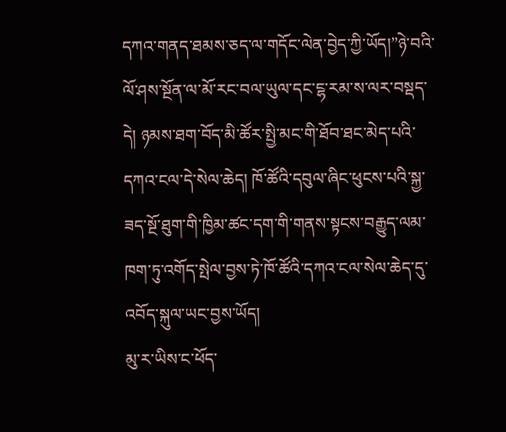དཀའ་གནད་ཐམས་ཅད་ལ་གདོང་ལེན་བྱེད་ཀྱི་ཡོད།”ཉེ་བའི་ལོ་ཤས་སྔོན་ལ་མོ་རང་བལ་ཡུལ་དང་ངྷ་རམ་ས་ལར་བསྡད་དེ། ཉམས་ཐག་བོད་མི་ཚོར་སྤྱི་མང་གི་ཐོབ་ཐང་མེད་པའི་དཀའ་ངལ་དེ་སེལ་ཆེད། ཁོ་ཚོའི་དབུལ་ཞིང་ཕུངས་པའི་སྐྱ་ཟད་སྔོ་ཐུག་གི་ཁྱིམ་ཚང་དག་གི་གནས་སྟངས་བརྒྱུད་ལམ་ཁག་ཏུ་འགོད་སྤེལ་བྱས་ཏེ་ཁོ་ཚོའི་དཀའ་ངལ་སེལ་ཆེད་དུ་འབོད་སྐུལ་ཡང་བྱས་ཡོད།
མུ་ར་ཡིས་ང་ཕོད་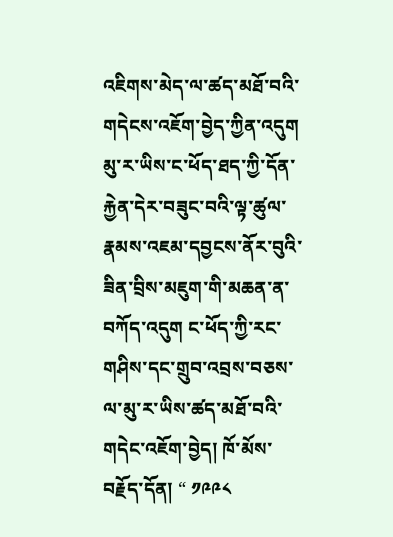འཇིགས་མེད་ལ་ཚད་མཐོ་བའི་གདེངས་འཇོག་བྱེད་ཀྱིན་འདུག
མུ་ར་ཡིས་ང་ཕོད་ཐད་ཀྱི་དོན་རྐྱེན་དེར་བཟུང་བའི་ལྟ་ཚུལ་རྣམས་འཇམ་དབྱངས་ནོར་བུའི་ཟིན་བྲིས་མཇུག་གི་མཆན་ན་བཀོད་འདུག ང་ཕོད་ཀྱི་རང་གཤིས་དང་གྲུབ་འབྲས་བཅས་ལ་མུ་ར་ཡིས་ཚད་མཐོ་བའི་གདེང་འཇོག་བྱེད། ཁོ་མོས་བརྗོད་དོན། “ ༡༩༩༨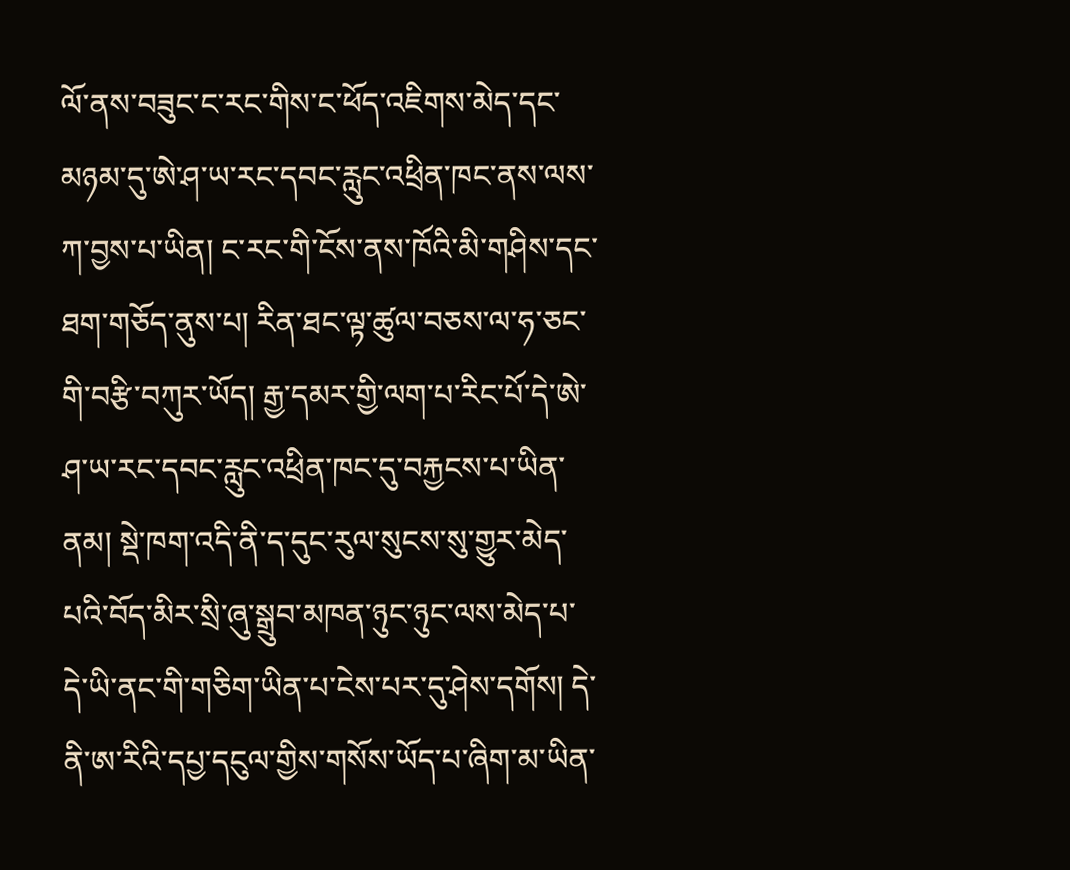ལོ་ནས་བཟུང་ང་རང་གིས་ང་ཕོད་འཇིགས་མེད་དང་མཉམ་དུ་ཨེ་ཤ་ཡ་རང་དབང་རླུང་འཕྲིན་ཁང་ནས་ལས་ཀ་བྱས་པ་ཡིན། ང་རང་གི་ངོས་ནས་ཁོའི་མི་གཤིས་དང་ཐག་གཅོད་ནུས་པ། རིན་ཐང་ལྟ་ཚུལ་བཅས་ལ་ཧ་ཅང་གི་བརྩི་བཀུར་ཡོད། རྒྱ་དམར་གྱི་ལག་པ་རིང་པོ་དེ་ཨེ་ཤ་ཡ་རང་དབང་རླུང་འཕྲིན་ཁང་དུ་བརྐྱངས་པ་ཡིན་ནམ། སྡེ་ཁག་འདི་ནི་ད་དུང་རུལ་སུངས་སུ་གྱུར་མེད་པའི་བོད་མིར་སྲི་ཞུ་སྒྲུབ་མཁན་ཉུང་ཉུང་ལས་མེད་པ་དེ་ཡི་ནང་གི་གཅིག་ཡིན་པ་ངེས་པར་དུ་ཤེས་དགོས། དེ་ནི་ཨ་རིའི་དཔྱ་དངུལ་གྱིས་གསོས་ཡོད་པ་ཞིག་མ་ཡིན་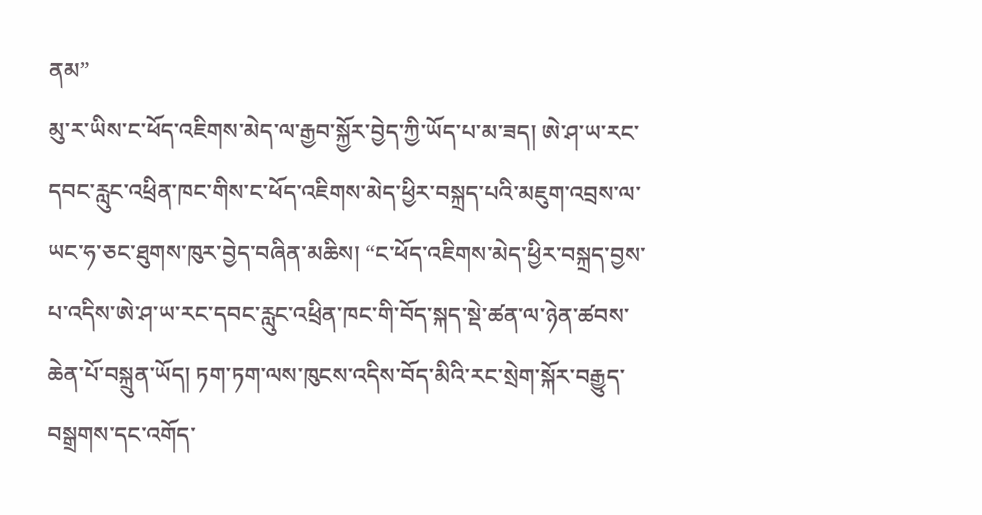ནམ”
མུ་ར་ཡིས་ང་ཕོད་འཇིགས་མེད་ལ་རྒྱབ་སྐྱོར་བྱེད་ཀྱི་ཡོད་པ་མ་ཟད། ཨེ་ཤ་ཡ་རང་དབང་རླུང་འཕྲིན་ཁང་གིས་ང་ཕོད་འཇིགས་མེད་ཕྱིར་བསྐྲད་པའི་མཇུག་འབྲས་ལ་ཡང་ཧ་ཅང་ཐུགས་ཁུར་བྱེད་བཞིན་མཆིས། “ང་ཕོད་འཇིགས་མེད་ཕྱིར་བསྐྲད་བྱས་པ་འདིས་ཨེ་ཤ་ཡ་རང་དབང་རླུང་འཕྲིན་ཁང་གི་བོད་སྐད་སྡེ་ཚན་ལ་ཉེན་ཚབས་ཆེན་པོ་བསྐྲུན་ཡོད། ཏག་ཏག་ལས་ཁུངས་འདིས་བོད་མིའི་རང་སྲེག་སྐོར་བརྒྱུད་བསྒྲགས་དང་འགོད་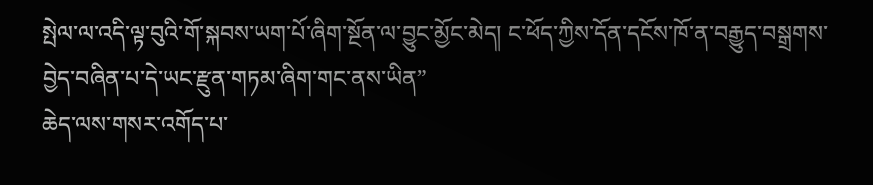སྤེལ་ལ་འདི་ལྟ་བུའི་གོ་སྐབས་ཡག་པོ་ཞིག་སྔོན་ལ་བྱུང་མྱོང་མེད། ང་ཕོད་ཀྱིས་དོན་དངོས་ཁོ་ན་བརྒྱུད་བསྒྲགས་བྱེད་བཞིན་པ་དེ་ཡང་རྫུན་གཏམ་ཞིག་གང་ནས་ཡིན”
ཆེད་ལས་གསར་འགོད་པ་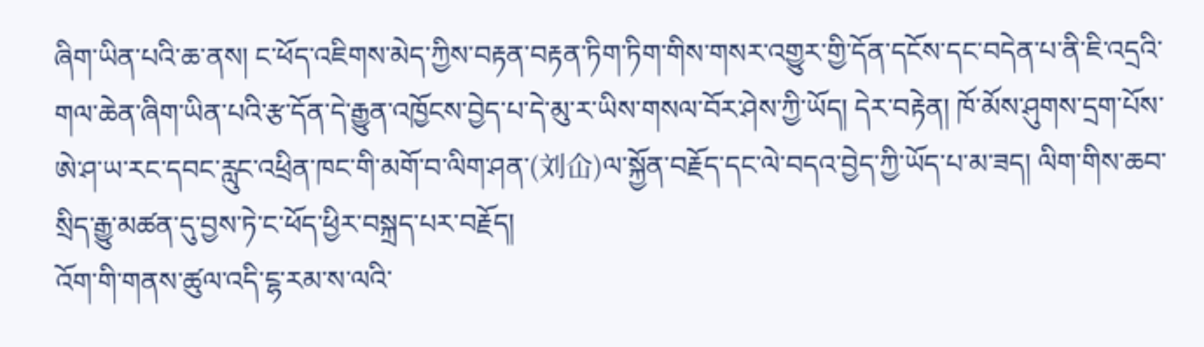ཞིག་ཡིན་པའི་ཆ་ནས། ང་ཕོད་འཇིགས་མེད་ཀྱིས་བརྟན་བརྟན་ཏིག་ཏིག་གིས་གསར་འགྱུར་གྱི་དོན་དངོས་དང་བདེན་པ་ནི་ཇི་འདྲའི་གལ་ཆེན་ཞིག་ཡིན་པའི་རྩ་དོན་དེ་རྒྱུན་འཁྱོངས་བྱེད་པ་དེ་མུ་ར་ཡིས་གསལ་བོར་ཤེས་ཀྱི་ཡོད། དེར་བརྟེན། ཁོ་མོས་ཤུགས་དྲག་པོས་ཨེ་ཤ་ཡ་རང་དབང་རླུང་འཕྲིན་ཁང་གི་མགོ་བ་ལིག་ཤན་(刘仚)ལ་སྐྱོན་བརྗོད་དང་ལེ་བདའ་བྱེད་ཀྱི་ཡོད་པ་མ་ཟད། ལིག་གིས་ཆབ་སྲིད་རྒྱུ་མཚན་དུ་བྱས་ཏེ་ང་ཕོད་ཕྱིར་བསྐྲད་པར་བརྗོད།
འོག་གི་གནས་ཚུལ་འདི་ངྷ་རམ་ས་ལའི་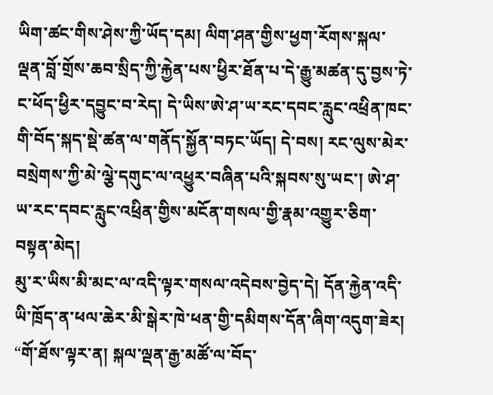ཡིག་ཚང་གིས་ཤེས་ཀྱི་ཡོད་དམ། ལིག་ཤན་གྱིས་ཕྱག་རོགས་སྐལ་ལྡན་བློ་གྲོས་ཆབ་སྲིད་ཀྱི་རྐྱེན་པས་ཕྱིར་ཐོན་པ་དེ་རྒྱུ་མཚན་དུ་བྱས་ཏེ་ང་ཕོད་ཕྱིར་དབྱུང་བ་རེད། དེ་ཡིས་ཨེ་ཤ་ཡ་རང་དབང་རླུང་འཕྲིན་ཁང་གི་བོད་སྐད་སྡེ་ཚན་ལ་གནོད་སྐྱོན་བཏང་ཡོད། དེ་བས། རང་ལུས་མེར་བསྲེགས་ཀྱི་མེ་ལྕེ་དགུང་ལ་འཕྱུར་བཞིན་པའི་སྐབས་སུ་ཡང་། ཨེ་ཤ་ཡ་རང་དབང་རླུང་འཕྲིན་གྱིས་མངོན་གསལ་གྱི་རྣམ་འགྱུར་ཅིག་བསྟན་མེད།
མུ་ར་ཡིས་མི་མང་ལ་འདི་ལྟར་གསལ་འདེབས་བྱེད་དེ། དོན་རྐྱེན་འདི་ཡི་ཁྲོད་ན་ཕལ་ཆེར་མི་སྒེར་ཁེ་ཕན་གྱི་དམིགས་དོན་ཞིག་འདུག་ཟེར། “གོ་ཐོས་ལྟར་ན། སྐལ་ལྡན་རྒྱ་མཚོ་ལ་བོད་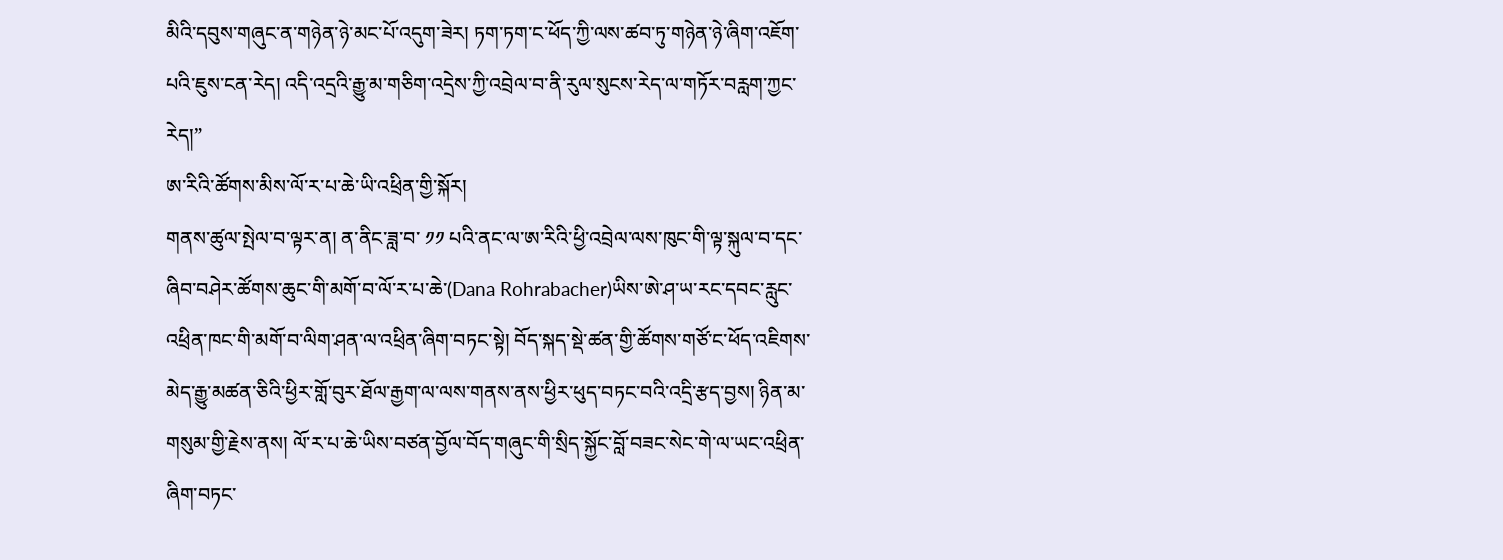མིའི་དབུས་གཞུང་ན་གཉེན་ཉེ་མང་པོ་འདུག་ཟེར། ཏག་ཏག་ང་ཕོད་ཀྱི་ལས་ཚབ་ཏུ་གཉེན་ཉེ་ཞིག་འཇོག་པའི་ཇུས་ངན་རེད། འདི་འདྲའི་རྒྱུ་མ་གཅིག་འདྲེས་ཀྱི་འབྲེལ་བ་ནི་རུལ་སུངས་རེད་ལ་གཏོར་བརླག་ཀྱང་རེད།”
ཨ་རིའི་ཚོགས་མིས་ལོ་ར་པ་ཆེ་ཡི་འཕྲིན་གྱི་སྐོར།
གནས་ཚུལ་སྤེལ་བ་ལྟར་ན། ན་ནིང་ཟླ་བ་ ༡༡ པའི་ནང་ལ་ཨ་རིའི་ཕྱི་འབྲེལ་ལས་ཁུང་གི་ལྟ་སྐུལ་བ་དང་ཞིབ་བཤེར་ཚོགས་ཆུང་གི་མགོ་བ་ལོ་ར་པ་ཆེ་(Dana Rohrabacher)ཡིས་ཨེ་ཤ་ཡ་རང་དབང་རླུང་འཕྲིན་ཁང་གི་མགོ་བ་ལིག་ཤན་ལ་འཕྲིན་ཞིག་བཏང་སྟེ། བོད་སྐད་སྡེ་ཚན་གྱི་ཚོགས་གཙོ་ང་ཕོད་འཇིགས་མེད་རྒྱུ་མཚན་ཅིའི་ཕྱིར་གློ་བུར་ཐོལ་རྒྱག་ལ་ལས་གནས་ནས་ཕྱིར་ཕུད་བཏང་བའི་འདྲི་རྩད་བྱས། ཉིན་མ་གསུམ་གྱི་རྗེས་ནས། ལོ་ར་པ་ཆེ་ཡིས་བཙན་བྱོལ་བོད་གཞུང་གི་སྲིད་སྐྱོང་བློ་བཟང་སེང་གེ་ལ་ཡང་འཕྲིན་ཞིག་བཏང་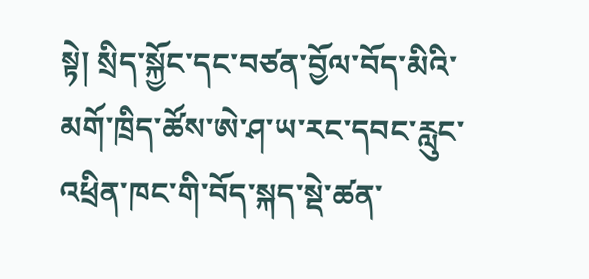སྟེ། སྲིད་སྐྱོང་དང་བཙན་བྱོལ་བོད་མིའི་མགོ་ཁྲིད་ཚོས་ཨེ་ཤ་ཡ་རང་དབང་རླུང་འཕྲིན་ཁང་གི་བོད་སྐད་སྡེ་ཚན་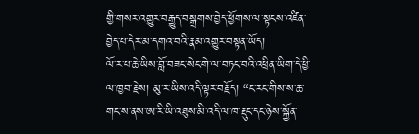གྱི་གསར་འགྱུར་བརྒྱུད་བསྒྲགས་བྱེད་ཕྱོགས་ལ་སྟངས་འཛིན་བྱེད་པ་དེར་མ་དགའ་བའི་རྣམ་འགྱུར་བསྟན་ཡོད།
ལོ་ར་པ་ཆེ་ཡིས་བློ་བཟང་སེང་གེ་ལ་བཏང་བའི་འཕྲིན་ཡིག་དེ་ཕྱི་ལ་ཁྱབ་རྗེས། མུ་ར་ཡིས་འདི་ལྟར་བརྗོད། “ང་རང་གིས་ས་ཆ་གང་ས་ནས་ཨ་རི་ཡི་འཐུས་མི་འདི་ལ་ཁ་རྡུང་དང་ཉེས་སྐྱོན་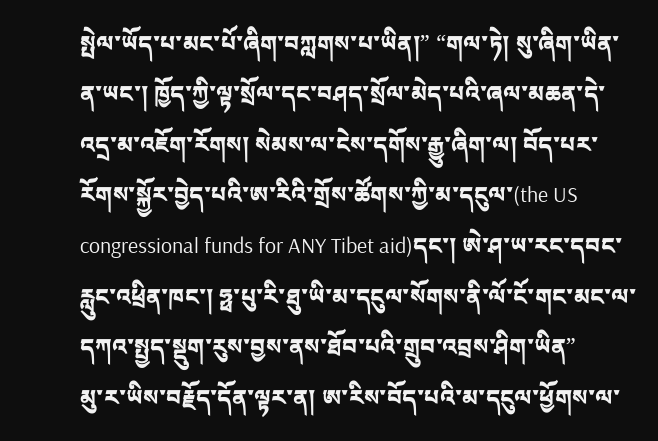སྤེལ་ཡོད་པ་མང་པོ་ཞིག་བཀླགས་པ་ཡིན།” “གལ་ཏེ། སུ་ཞིག་ཡིན་ན་ཡང་། ཁྱོད་ཀྱི་ལྟ་སྲོལ་དང་བཤད་སྲོལ་མེད་པའི་ཞལ་མཆན་དེ་འདྲ་མ་འཇོག་རོགས། སེམས་ལ་ངེས་དགོས་རྒྱུ་ཞིག་ལ། བོད་པར་རོགས་སྐྱོར་བྱེད་པའི་ཨ་རིའི་གྲོས་ཚོགས་ཀྱི་མ་དངུལ་(the US congressional funds for ANY Tibet aid)དང་། ཨེ་ཤ་ཡ་རང་དབང་རླུང་འཕྲིན་ཁང་། ཧྥ་པུ་རི་ཐུ་ཡི་མ་དངུལ་སོགས་ནི་ལོ་ངོ་གང་མང་ལ་དཀའ་སྤྱད་སྡུག་རུས་བྱས་ནས་ཐོབ་པའི་གྲུབ་འབྲས་ཤིག་ཡིན”
མུ་ར་ཡིས་བརྗོད་དོན་ལྟར་ན། ཨ་རིས་བོད་པའི་མ་དངུལ་ཕྱོགས་ལ་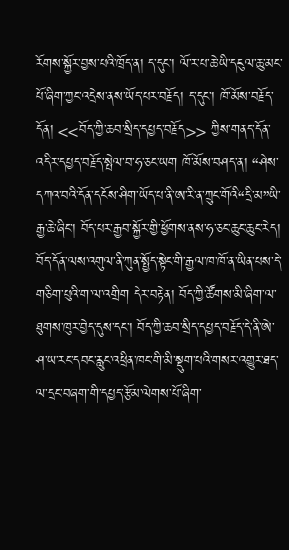རོགས་སྐྱོར་བྱས་པའི་ཁྲོད་ན། ད་དུང་། ལོ་ར་པ་ཆེ་ཡི་དངུལ་ཆུ་མང་པོ་ཞིག་ཀྱང་འདྲེས་ནས་ཡོད་པར་བརྗོད། ད་དུང་། ཁོ་མོས་བརྗོད་དོན། <<བོད་ཀྱི་ཆབ་སྲིད་དཔྱད་བརྗོད>> ཀྱིས་གནད་དོན་འདིར་དཔྱད་བརྗོད་སྤེལ་བ་ཧ་ཅང་ཡག ཁོ་མོས་བཤད་ན། “ཤེས་དཀའ་བའི་དོན་དངོས་ཤིག་ཡོད་པ་ནི་ཨ་རི་ན་ཀྲུང་གོའི“དྲི་མ”ཡི་རྒྱ་ཆེ་ཞིང་། བོད་པར་རྒྱབ་སྐྱོར་གྱི་ཕྱོགས་ནས་ཧ་ཅང་ཆུང་ཆུང་རེད། བོད་དོན་ལས་འགུལ་ནི་ཀུན་སྤྱོད་སྟེང་གི་རྒྱལ་ཁ་ཁོ་ན་ཡིན་པས་དེ་གཅིག་པུའི་ག་ལ་འགྲིག དེར་བརྟེན། བོད་ཀྱི་ཚོགས་མི་ཞིག་ལ་ཐུགས་ཁུར་བྱེད་དུས་དང་། བོད་ཀྱི་ཆབ་སྲིད་དཔྱད་བརྗོད་དེ་ནི་ཨེ་ཤ་ཡ་རང་དབང་རླུང་འཕྲིན་ཁང་གི་མི་སྡུག་པའི་གསར་འགྱུར་ཐད་ལ་དྲང་བཞག་གི་དཔྱད་རྩོམ་ལེགས་པོ་ཞིག་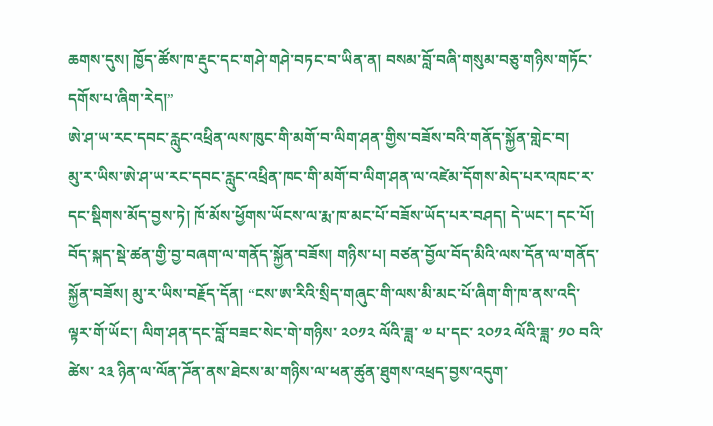ཆགས་དུས། ཁྱོད་ཚོས་ཁ་རྡུང་དང་གཤེ་གཤེ་བཏང་བ་ཡིན་ན། བསམ་བློ་བཞི་གསུམ་བཅུ་གཉིས་གཏོང་དགོས་པ་ཞིག་རེད།”
ཨེ་ཤ་ཡ་རང་དབང་རླུང་འཕྲིན་ལས་ཁུང་གི་མགོ་བ་ལིག་ཤན་གྱིས་བཟོས་བའི་གནོད་སྐྱོན་གླེང་བ།
མུ་ར་ཡིས་ཨེ་ཤ་ཡ་རང་དབང་རླུང་འཕྲིན་ཁང་གི་མགོ་བ་ལིག་ཤན་ལ་འཛེམ་དོགས་མེད་པར་འཁང་ར་དང་སྡིགས་མོད་བྱས་ཏེ། ཁོ་མོས་ཕྱོགས་ཡོངས་ལ་རྨ་ཁ་མང་པོ་བཟོས་ཡོད་པར་བཤད། དེ་ཡང་། དང་པོ། བོད་སྐད་སྡེ་ཚན་གྱི་བྱ་བཞག་ལ་གནོད་སྐྱོན་བཟོས། གཉིས་པ། བཙན་བྱོལ་བོད་མིའི་ལས་དོན་ལ་གནོད་སྐྱོན་བཟོས། མུ་ར་ཡིས་བརྗོད་དོན། “ངས་ཨ་རིའི་སྲིད་གཞུང་གི་ལས་མི་མང་པོ་ཞིག་གི་ཁ་ནས་འདི་ལྟར་གོ་ཡོང་། ལིག་ཤན་དང་བློ་བཟང་སེང་གེ་གཉིས་ ༢༠༡༢ ལོའི་ཟླ་ ༧ པ་དང་ ༢༠༡༢ ལོའི་ཟླ་ ༡༠ བའི་ཚེས་ ༢༣ ཉིན་ལ་ལོན་ཌོན་ནས་ཐེངས་མ་གཉིས་ལ་ཕན་ཚུན་ཐུགས་འཕྲད་བྱས་འདུག་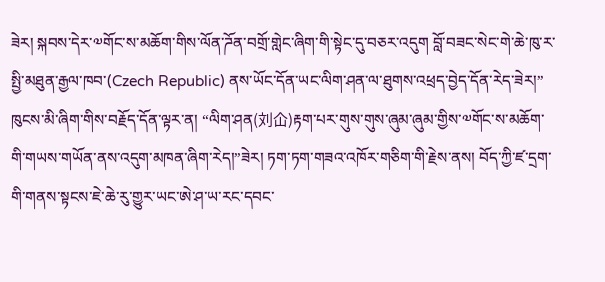ཟེར། སྐབས་དེར་༧གོང་ས་མཆོག་གིས་ལོན་ཌོན་བགྲོ་གླེང་ཞིག་གི་སྟེང་དུ་བཅར་འདུག བློ་བཟང་སེང་གེ་ཆེ་ཁུ་ར་སྤྱི་མཐུན་རྒྱལ་ཁབ་(Czech Republic) ནས་ཡོང་དོན་ཡང་ལིག་ཤན་ལ་ཐུགས་འཕྲད་བྱེད་དོན་རེད་ཟེར།”
ཁུངས་མི་ཞིག་གིས་བརྗོད་དོན་ལྟར་ན། “ལིག་ཤན(刘仚)རྟག་པར་གུས་གུས་ཞུམ་ཞུམ་གྱིས་༧གོང་ས་མཆོག་གི་གཡས་གཡོན་ནས་འདུག་མཁན་ཞིག་རེད།”ཟེར། ཏག་ཏག་གཟའ་འཁོར་གཅིག་གི་རྗེས་ནས། བོད་ཀྱི་ཛ་དྲག་གི་གནས་སྟངས་ཇེ་ཆེ་རུ་གྱུར་ཡང་ཨེ་ཤ་ཡ་རང་དབང་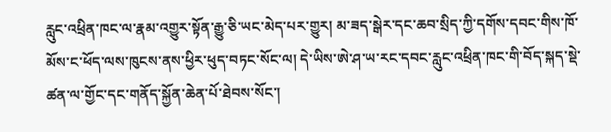རླུང་འཕྲིན་ཁང་ལ་རྣམ་འགྱུར་སྟོན་རྒྱུ་ཅི་ཡང་མེད་པར་གྱུར། མ་ཟད་སྒེར་དང་ཆབ་སྲིད་ཀྱི་དགོས་དབང་གིས་ཁོ་མོས་ང་ཕོད་ལས་ཁུངས་ནས་ཕྱིར་ཕུད་བཏང་སོང་ལ། དེ་ཡིས་ཨེ་ཤ་ཡ་རང་དབང་རླུང་འཕྲིན་ཁང་གི་བོད་སྐད་སྡེ་ཚན་ལ་གྱོང་དང་གནོད་སྐྱོན་ཆེན་པོ་ཐེབས་སོང་།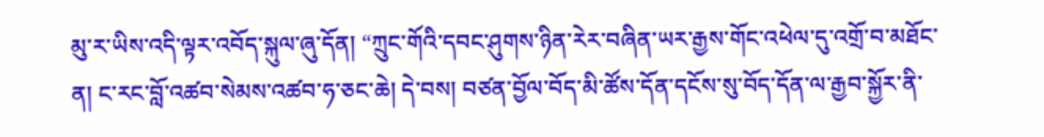མུ་ར་ཡིས་འདི་ལྟར་འབོད་སྐུལ་ཞུ་དོན། “ཀྲུང་གོའི་དབང་ཤུགས་ཉིན་རེར་བཞིན་ཡར་རྒྱས་གོང་འཕེལ་དུ་འགྲོ་བ་མཐོང་ན། ང་རང་བློ་འཚབ་སེམས་འཚབ་ཧ་ཅང་ཆེ། དེ་བས། བཙན་བྱོལ་བོད་མི་ཚོས་དོན་དངོས་སུ་བོད་དོན་ལ་རྒྱབ་སྐྱོར་ནི་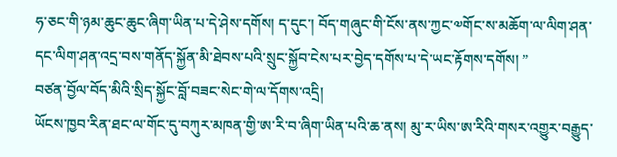ཧ་ཅང་གི་ཉམ་ཆུང་ཆུང་ཞིག་ཡིན་པ་དེ་ཤེས་དགོས། ད་དུང་། བོད་གཞུང་གི་ངོས་ནས་ཀྱང་༧གོང་ས་མཆོག་ལ་ལིག་ཤན་དང་ལིག་ཤན་འདྲ་བས་གནོད་སྐྱོན་མི་ཐེབས་པའི་སྲུང་སྐྱོབ་ངེས་པར་བྱེད་དགོས་པ་དེ་ཡང་རྟོགས་དགོས། ”
བཙན་བྱོལ་བོད་མིའི་སྲིད་སྐྱོང་བློ་བཟང་སེང་གེ་ལ་དོགས་འདྲི།
ཡོངས་ཁྱབ་རིན་ཐང་ལ་གོང་དུ་བཀུར་མཁན་གྱི་ཨ་རི་བ་ཞིག་ཡིན་པའི་ཆ་ནས། མུ་ར་ཡིས་ཨ་རིའི་གསར་འགྱུར་བརྒྱུད་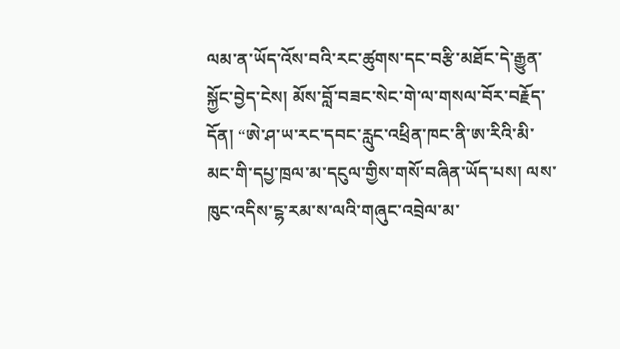ལམ་ན་ཡོད་འོས་བའི་རང་ཚུགས་དང་བརྩི་མཐོང་དེ་རྒྱུན་སྐྱོང་བྱེད་ངེས། མོས་བློ་བཟང་སེང་གེ་ལ་གསལ་བོར་བརྗོད་དོན། “ཨེ་ཤ་ཡ་རང་དབང་རླུང་འཕྲིན་ཁང་ནི་ཨ་རིའི་མི་མང་གི་དཔྱ་ཁྲལ་མ་དངུལ་གྱིས་གསོ་བཞིན་ཡོད་པས། ལས་ཁུང་འདིས་ངྷ་རམ་ས་ལའི་གཞུང་འབྲེལ་མ་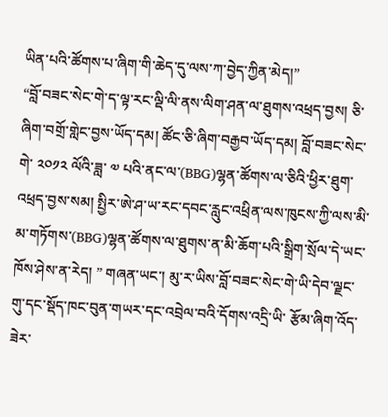ཡིན་པའི་ཚོགས་པ་ཞིག་གི་ཆེད་དུ་ལས་ཀ་བྱེད་ཀྱིན་མེད།”
“བློ་བཟང་སེང་གེ་ད་ལྟ་རང་ལྡི་ལི་ནས་ལིག་ཤན་ལ་ཐུགས་འཕྲད་བྱས། ཅི་ཞིག་བགྲོ་གླེང་བྱས་ཡོད་དམ། ཚོང་ཅི་ཞིག་བརྒྱབ་ཡོད་དམ། བློ་བཟང་སེང་གེ་ ༢༠༡༢ ལོའི་ཟླ་ ༧ པའི་ནང་ལ་(BBG)ལྷན་ཚོགས་ལ་ཅིའི་ཕྱིར་ཐུག་འཕྲད་བྱས་སམ། སྤྱིར་ཨེ་ཤ་ཡ་རང་དབང་རླུང་འཕྲིན་ལས་ཁུངས་ཀྱི་ལས་མི་མ་གཏོགས་(BBG)ལྷན་ཚོགས་ལ་ཐུགས་ན་མི་ཆོག་པའི་སྒྲིག་སྲོལ་དེ་ཡང་ཁོས་ཤེས་ན་རེད། ” གཞན་ཡང་། མུ་ར་ཡིས་བློ་བཟང་སེང་གེ་ཡི་དེབ་ལྗང་གུ་དང་སྡོད་ཁང་བུན་གཡར་དང་འབྲེལ་བའི་དོགས་འདྲི་ཡི་ རྩོམ་ཞིག་འོད་ཟེར་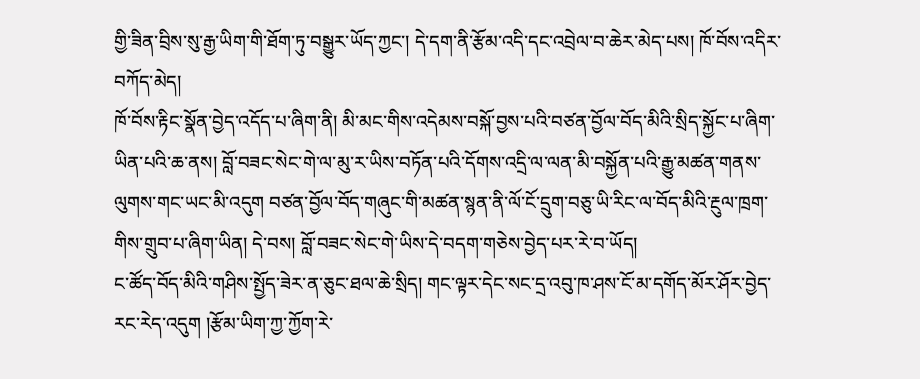གྱི་ཟིན་བྲིས་སུ་རྒྱ་ཡིག་གི་ཐོག་ཏུ་བསྒྱུར་ཡོད་ཀྱང་། དེ་དག་ནི་རྩོམ་འདི་དང་འབྲེལ་བ་ཆེར་མེད་པས། ཁོ་བོས་འདིར་བཀོད་མེད།
ཁོ་བོས་རྟིང་སྣོན་བྱེད་འདོད་པ་ཞིག་ནི། མི་མང་གིས་འདེམས་བསྐོ་བྱས་པའི་བཙན་བྱོལ་བོད་མིའི་སྲིད་སྐྱོང་པ་ཞིག་ཡིན་པའི་ཆ་ནས། བློ་བཟང་སེང་གེ་ལ་མུ་ར་ཡིས་བཏོན་པའི་དོགས་འདྲི་ལ་ལན་མི་བསྐྱོན་པའི་རྒྱུ་མཚན་གནས་ལུགས་གང་ཡང་མི་འདུག བཙན་བྱོལ་བོད་གཞུང་གི་མཚན་སྙན་ནི་ལོ་ངོ་དྲུག་བཅུ་ཡི་རིང་ལ་བོད་མིའི་རྔུལ་ཁྲག་གིས་གྲུབ་པ་ཞིག་ཡིན། དེ་བས། བློ་བཟང་སེང་གེ་ཡིས་དེ་བདག་གཅེས་བྱེད་པར་རེ་བ་ཡོད།
ང་ཚོད་བོད་མིའི་གཤིས་སྤྱོད་ཟེར་ན་ཅུང་ཐལ་ཆེ་སྲིད། གང་ལྟར་དེང་སང་དྲ་འབུ་ཁ་ཤས་ངོ་མ་དགོད་མོར་ཤོར་བྱེད་རང་རེད་འདུག །རྩོམ་ཡིག་ཀྱ་ཀྱོག་རེ་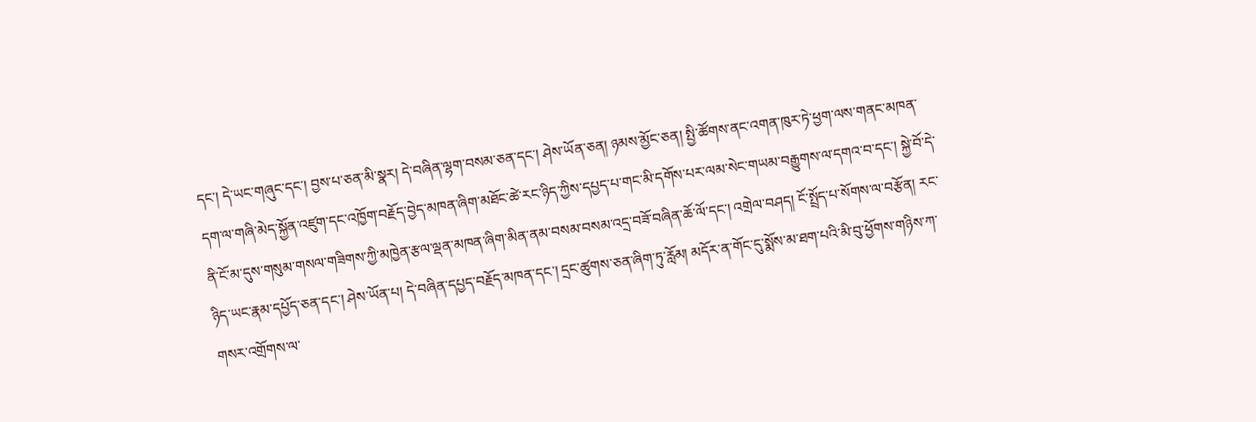དང་། དེ་ཡང་གཞུང་དང་། བྱས་པ་ཅན་མི་སྣར། དེ་བཞིན་ལྷག་བསམ་ཅན་དང་། ཤེས་ཡོན་ཅན། ཉམས་མྱོང་ཅན། སྤྱི་ཚོགས་ནང་འགན་ཁུར་ཏེ་ཕྱག་ལས་གནང་མཁན་དག་ལ་གཞི་མེད་སྐྱོན་འཛུག་དང་འཁྱོག་བརྗོད་བྱེད་མཁན་ཞིག་མཐོང་ཚེ་རང་ཉིད་ཀྱིས་དཔྱད་པ་གང་མི་དགོས་པར་ལམ་སེང་གཡམ་བརྒྱུགས་ལ་དགའ་བ་དང་། སྐྱེ་བོ་དེ་ནི་ངོ་མ་དུས་གསུམ་གསལ་གཟིགས་ཀྱི་མཁྱེན་རྩལ་ལྡན་མཁན་ཞིག་མིན་ནམ་བསམ་བསམ་འདྲ་བཟོ་བཞིན་ཆོ་ལོ་དང་། འགྲེལ་བཤད། ངོ་སྤྲོད་པ་སོགས་ལ་བརྩོན། རང་ཉིད་ཡང་རྣམ་དཔྱོད་ཅན་དང་། ཤེས་ཡོན་པ། དེ་བཞིན་དཔྱད་བརྗོད་མཁན་དང་། དྲང་ཚུགས་ཅན་ཞིག་ཏུ་རློམ། མདོར་ན་གོང་དུ་སྨོས་མ་ཐག་པའི་མི་བུ་ཕྱོགས་གཉིས་ཀ་གསར་འགྲོགས་ལ་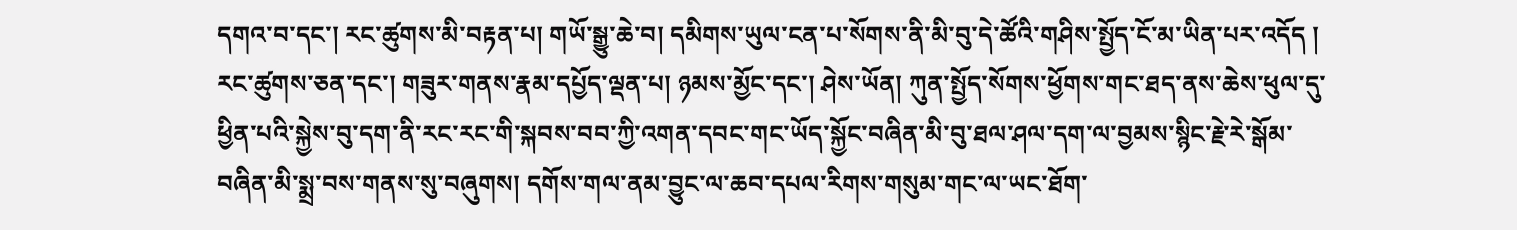དགའ་བ་དང་། རང་ཚུགས་མི་བརྟན་པ། གཡོ་སྒྱུ་ཆེ་བ། དམིགས་ཡུལ་ངན་པ་སོགས་ནི་མི་བུ་དེ་ཚོའི་གཤིས་སྤྱོད་ངོ་མ་ཡིན་པར་འདོད ། རང་ཚུགས་ཅན་དང་། གཟུར་གནས་རྣམ་དཔྱོད་ལྡན་པ། ཉམས་མྱོང་དང་། ཤེས་ཡོན། ཀུན་སྤྱོད་སོགས་ཕྱོགས་གང་ཐད་ནས་ཆེས་ཕུལ་དུ་ཕྱིན་པའི་སྐྱེས་བུ་དག་ནི་རང་རང་གི་སྐབས་བབ་ཀྱི་འགན་དབང་གང་ཡོད་སྐྱོང་བཞིན་མི་བུ་ཐལ་ཤལ་དག་ལ་བྱམས་སྙིང་རྗེ་རེ་སྒོམ་བཞིན་མི་སྨྲ་བས་གནས་སུ་བཞུགས། དགོས་གལ་ནམ་བྱུང་ལ་ཆབ་དཔལ་རིགས་གསུམ་གང་ལ་ཡང་ཐོག་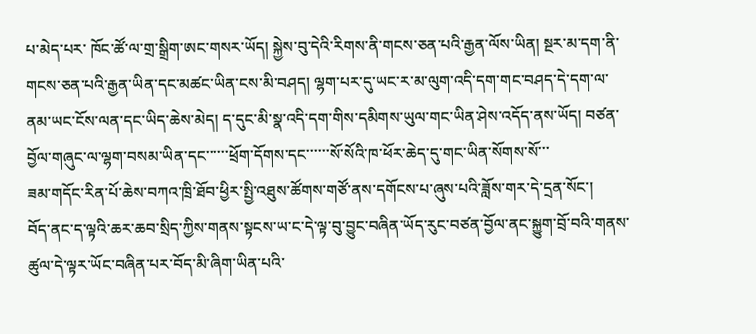པ་མེད་པར་ ཁོང་ཚོ་ལ་གྲ་སྒྲིག་ཨང་གསར་ཡོད། སྐྱེས་བུ་དེའི་རིགས་ནི་གངས་ཅན་པའི་རྒྱན་ལོས་ཡིན། སྔར་མ་དག་ནི་གངས་ཅན་པའི་རྒྱན་ཡིན་དང་མཚང་ཡིན་ངས་མི་བཤད། ལྷག་པར་དུ་ཡང་ར་མ་ལུག་འདི་དག་གང་བཤད་དེ་དག་ལ་ནམ་ཡང་ངོས་ལན་དང་ཡིད་ཆེས་མེད། ད་དུང་མི་སྣ་འདི་དག་གིས་དམིགས་ཡུལ་གང་ཡིན་ཤེས་འདོད་ནས་ཡོད། བཙན་བྱོལ་གཞུང་ལ་ལྷག་བསམ་ཡིན་དང་་་་་་ཕྲོག་དོགས་དང་་་་་་སོ་སོའི་ཁ་ཕོར་ཆེད་དུ་གང་ཡིན་སོགས་སོ་་་
ཟམ་གདོང་རིན་པོ་ཆེས་བཀའ་ཁྲི་ཐོབ་ཕྱིར་སྤྱི་འཐུས་ཚོགས་གཙོ་ནས་དགོངས་པ་ཞུས་པའི་ཟློས་གར་དེ་དྲན་སོང་།
བོད་ནང་ད་ལྟའི་ཆར་ཆབ་སྲིད་ཀྱིས་གནས་སྟངས་ཡ་ང་དེ་ལྟ་བུ་བྱུང་བཞིན་ཡོད་རུང་བཙན་བྱོལ་ནང་སྐྱུག་བྲོ་བའི་གནས་ཚུལ་དེ་ལྟར་ཡོང་བཞིན་པར་བོད་མི་ཞིག་ཡིན་པའི་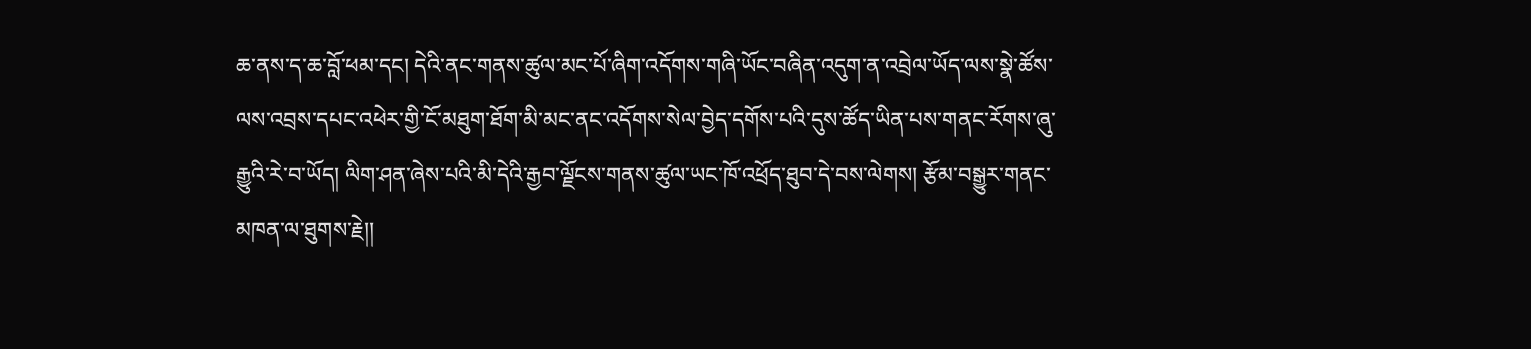ཆ་ནས་ད་ཆ་བློ་ཕམ་དང། དེའི་ནང་གནས་ཚུལ་མང་པོ་ཞིག་འདོགས་གཞི་ཡོང་བཞིན་འདུག་ན་འབྲེལ་ཡོད་ལས་སྣེ་ཚོས་ལས་འབྲས་དཔང་འཕེར་གྱི་ངོ་མཐུག་ཐོག་མི་མང་ནང་འདོགས་སེལ་བྱེད་དགོས་པའི་དུས་ཚོད་ཡིན་པས་གནང་རོགས་ཞུ་རྒྱུའི་རེ་བ་ཡོད། ལིག་ཤན་ཞེས་པའི་མི་དེའི་རྒྱབ་ལྗོངས་གནས་ཚུལ་ཡང་ཁོ་འཕྲོད་ཐུབ་དེ་བས་ལེགས། རྩོམ་བསྒྱུར་གནང་མཁན་ལ་ཐུགས་རྗེ།།